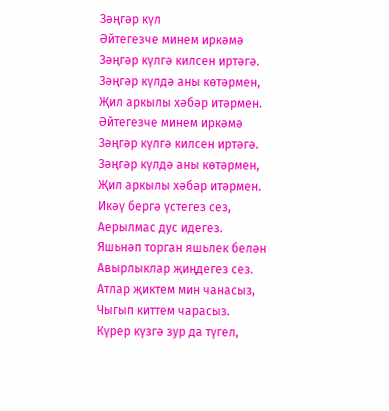Зәңгәр күл
Әйтегезче минем иркәмә
Зәңгәр күлгә килсен иртәгә.
Зәңгәр күлдә аны көтәрмен,
Җил аркылы хәбәр итәрмен.
Әйтегезче минем иркәмә
Зәңгәр күлгә килсен иртәгә.
Зәңгәр күлдә аны көтәрмен,
Җил аркылы хәбәр итәрмен.
Икәү бергә үстегез сез,
Аерылмас дус идегез.
Яшьнәп торган яшьлек белән
Авырлыклар җиңдегез сез.
Атлар җиктем мин чанасыз,
Чыгып киттем чарасыз.
Күрер күзгә зур да түгел,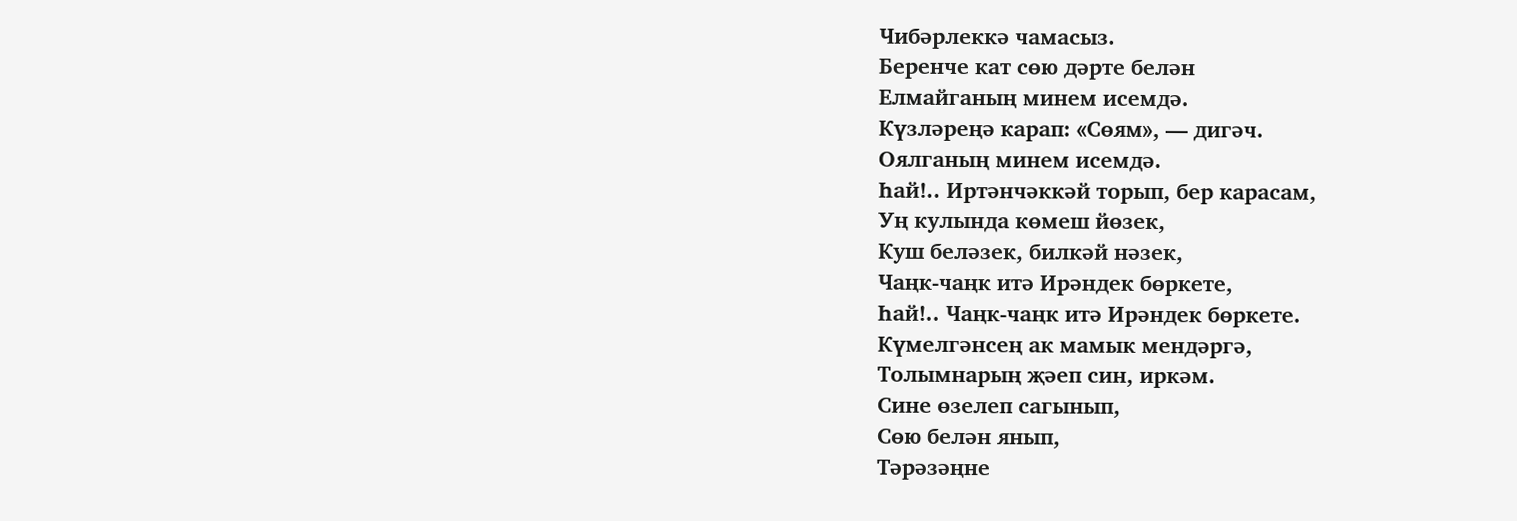Чибәрлеккә чамасыз.
Беренче кат сөю дәрте белән
Елмайганың минем исемдә.
Күзләреңә карап: «Сөям», — дигәч.
Оялганың минем исемдә.
Һай!.. Иртәнчәккәй торып, бер карасам,
Уң кулында көмеш йөзек,
Куш беләзек, билкәй нәзек,
Чаңк-чаңк итә Ирәндек бөркете,
Һай!.. Чаңк-чаңк итә Ирәндек бөркете.
Күмелгәнсең ак мамык мендәргә,
Толымнарың җәеп син, иркәм.
Сине өзелеп сагынып,
Сөю белән янып,
Тәрәзәңне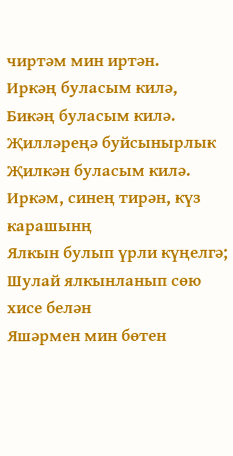чиртәм мин иртән.
Иркәң буласым килә,
Бикәң буласым килә.
Җилләреңә буйсынырлык
Җилкән буласым килә.
Иркәм, синең тирән, күз карашынң
Ялкын булып үрли күңелгә;
Шулай ялкынланып сөю хисе белән
Яшәрмен мин бөтен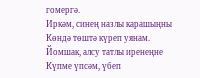гомергә.
Иркәм, синең назлы карашыңны
Көндә төштә күреп уянам.
Йомшак, алсу татлы иренеңне
Күпме үпсәм, үбеп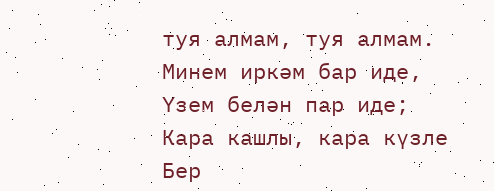туя алмам, туя алмам.
Минем иркәм бар иде,
Үзем белән пар иде;
Кара кашлы, кара күзле
Бер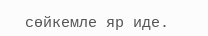сөйкемле яр иде.